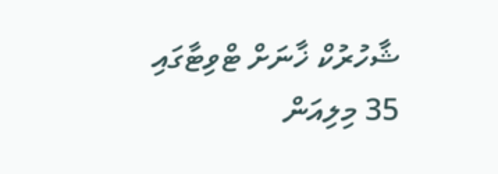ޝާހުރުކް ޚާނަށް ޓްވިޓާގައި 35 މިލިއަން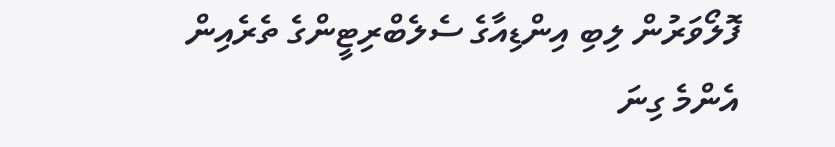ފޮލޯވަރުން ލިބި އިންޑިއާގެ ސެލެބްރިޓީންގެ ތެރެއިން އެންމެ ގިނަ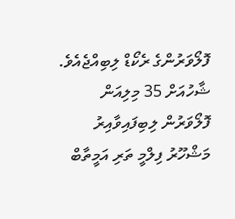ފޮލޯވަރުންގެ ރެކޯޑް ލިބިއްޖެއެވެ.
ޝާހުއަށް 35 މިލިއަން ފޮލޯވަރުން ލިބިފައިވާއިރު މަޝްހޫރު ފިލްމީ ތަރި އަމީތާބް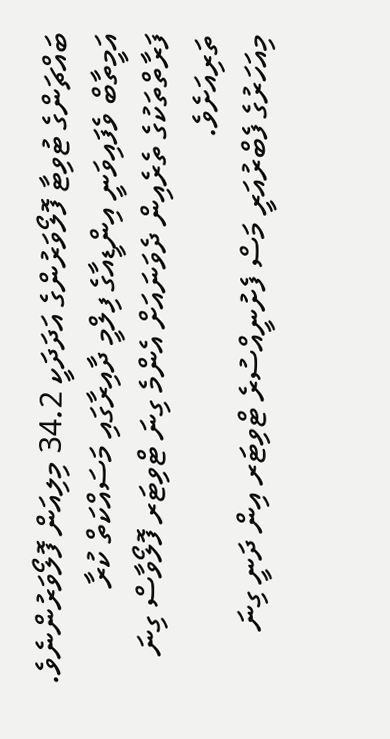ބައްޗަންގެ ޓުވިޓާ ފޮލޯވަރުންގެ އަދަދަކީ 34.2 މިލިއަން ފޮލޯވަރުންނެވެ. އަމީތާބް ވެފައިވަނީ އިންޑީއާގެ ފިލްމީ ދާއިރާގައި މަސައްކަތް ކުރާ ފަރާތްތަކުގެ ތެރެއިން ދެވަނައަށް އެންމެ ގިނަ ޓްވިޓަރ ފޮލޯވާސް ގިނަ ތަރިއަށެވެ.
މިއަހަރުގެ ފެބްރުއަރީ މަސް ފެށުނީއްސުރެ ޓްވިޓަރ އިން ދަނީ ގިނަ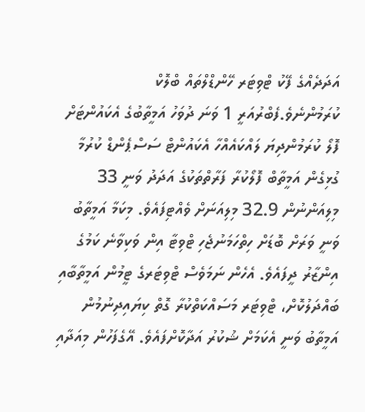އަދަދެއްގެ ފޭކު ޓްވިޓަރ ހޭންޑްލްތައް ބްލޮކް ކުރަމުންނެވެ.ފެބްރުއަރީ 1 ވަނަ ދުވަހު އަމީތާބުގެ އެކައުންޓަށް ފޮލޯ ކުރަމުންދިޔަ ލައްކައެއްހާ އެކައުންޓް ސަސްޕެންޑް ކުރުމާ ގުޅިގެން އަމީތާބް ފޮލޯކުރާ ފަރާތްތަކުގެ އަދަދު ވަނީ 33 މިލިއަންނުން 32.9 މިލިއަނަށް ވެއްޓިފައެވެ. މިކަމާ އަމީތާބު ވަނީ ވަރަށް ބޮޑަށް ހިތްހަމަނުޖެހި ޓްވިޓާ އިން ވަކިވާނެ ކަމުގެ އިންޒާރު ދީފައެވެ. އެހެން ނަމަވެސް ޓްވިޓަރގެ ޓީމުން އަމީތާބާއި ބައްދަލުކޮށް، ޓްވިޓަރ މަސައްކަތްކުރާ ގޮތް ކިޔައިދިނުމުން އަމީތާބު ވަނީ އެކަމަށް ޝުކުރު އަދާކޮށްފައެވެ. އޭގެފަހުން މިއަދާއި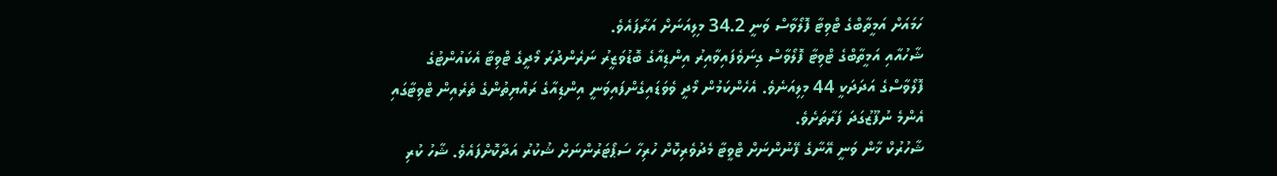ހަމައަށް އަމީތާބްގެ ޓްވިޓާ ފޮލޯވާސް ވަނީ 34.2 މިލިއަނަށް އަރާފައެވެ.
ޝާހުއާއި އަމީތާބްގެ ޓްވިޓާ ފޮލޯވާސް ގިނަވެފައިވާއިރު އިންޑިއާގެ ބޮޑުވަޒީރު ނަރެންދުރަ މޯދީގެ ޓްވިޓާ އެކައުންޓުގެ ފޮލޯވާސްގެ އަދަދަކީ 44 މިލިއަނެވެ. އެހެންކަމުން މޯދީ ވެވަޑައިގެންފައިވަނީ އިންޑިއާގެ ރައްޔިތުންގެ ތެރެއިން ޓްވިޓާގައި އެންމެ ނުފޫޒުގަދަ ފަރާތަށެވެ.
ޝާހުރުކް ޚާން ވަނީ އޭނާގެ ފޭނުންނަށް ޓްވީޓާ މެދުވެރިކޮށް ހުރިހާ ސަޕޯޓަރުންނަށް ޝުކުރު އަދާކޮށްފައެވެ. ޝާހު ކުރި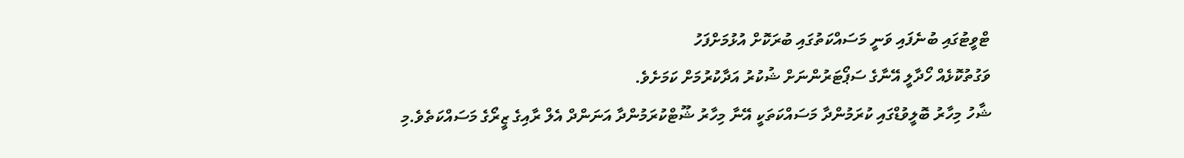ޓްވީޓުގައި ބުނެފައި ވަނީ މަސައްކަތުގައި ބުރަކޮށް އުޅުމަށްފަހު
ވަގުތުކޮޅެއް ހޯދާލީ އޭނާގެ ސަޕޯޓަރުންނަށް ޝުކުރު އަދާކުރުމަށް ކަމަށެވެ.
ޝާހު މިހާރު ބޮލީވުޑްގައި ކުރަމުންދާ މަސައްކަތަކީ އޭނާ މިހާރު ޝޫޓްކުރަމުންދާ އަނަންދް އެލް ރާއިގެ ޒީރޯގެ މަސައްކަތެވެ.މި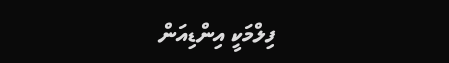ފިލްމަކީ އިންޑިއަން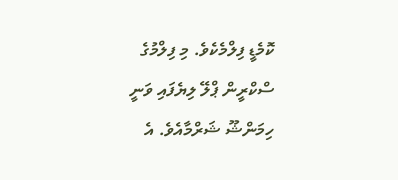ކޮމެޑީ ފިލްމެކެވެ. މި ފިލްމުގެ ސްކްރީން ޕްލޭ ލިޔެފައި ވަނީ ހިމަންޝޫ ޝަރްމާއެވެ. އެ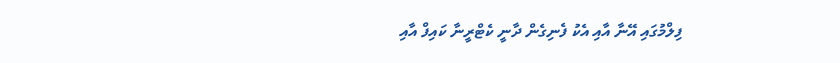ފިލްމުގައި އޭނާ އާއި އެކު ފެނިގެން ދާނީ ކެޓްރީނާ ކައިފް އާއި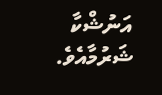އަނުޝްކާ ޝަރުމާއެވެ.